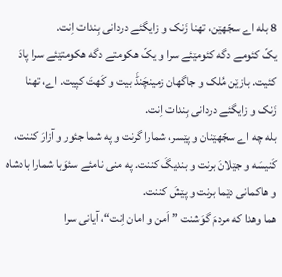8 بله اے سجّهێن، تهنا زَنک و زایگئے دردانی بِندات اِنت.
یکّ کئومے دگه کئومێئے سرا و یکّ هکومتے دگه هکومتێئے سرا پادَ کئیت. بازێن مُلک و جاگهان زمینچَنڈَ بیت و کَهتَ کپیت. اے، تهنا زَنک و زایگئے دردانی بِندات اِنت.
بله چه اے سجّهێنان و پێسر، شمارا گرنت و په شما جئور و آزارَ کننت، کَنیسَه و جێلانَ برنت و بندیگَ کننت. په منی نامئے سئوَبا شمارا بادشاه و هاکمانی دێما برنت و پێشَ کننت.
هما وهدا که مردمَ گوَشنت ”اَمن و امان اِنت“، آیانی سرا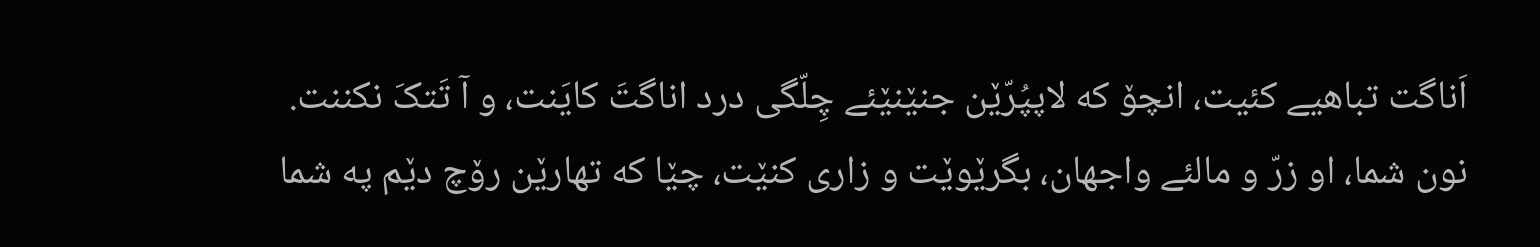اَناگت تباهیے کئیت، انچۆ که لاپپُرّێن جنێنێئے چِلّگی درد اناگتَ کایَنت، و آ تَتکَ نکننت.
نون شما، او زرّ و مالئے واجهان، بگرێوێت و زاری کنێت، چێا که تهارێن رۆچ دێم په شما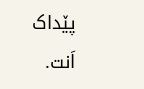پێداک اَنت.